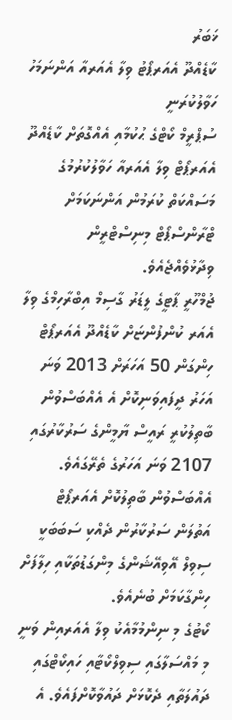ޚަބަރު
ކާޑެއްދޫ އެއަރޕޯޓު ވިލާ އެއަރއާ އަންނަމަހު ހަވާލުކުރަނީ
ސުޕްރީމް ކޯޓްގެ ޙުކުމާއި އެއްގޮތަށް ކާޑެއްދޫ އެއަރޕޯޓް ވިލާ އެއަރއާ ހަވާލުކުރުމުގެ މަސައްކަތް ކުރަމުން އަންނަކަމަށް ޓްރާންސްޕޯޓް މިނިސްޓްރީން ވިދާޅުވެއްޖެއެވެ.
ޖުމްހޫރީ ޕާޓީގެ ލީޑަރު ގާސިމް އިބްރާހިމްގެ ވިލާ އެއަރ ކުންފުންޏަށް ކާޑެއްދޫ އެއަރޕޯޓް ހިންގަން 50 އަހަރަށް 2013 ވަނަ އަހަރު ދީފައިވަނިކޮށް އެ އެއްބަސްވުން ބާތިލުކުރީ ރައީސް ޔާމީންގެ ސަރުކާރުގައި 2107 ވަނަ އަހަރުގެ ތެރޭގައެވެ. އެއްބަސްވުން ބާތިލުކޮށް އެއަރޕޯޓް އަތުލަން ސަރުކާރުން ދެއްކި ސަބަބަކީ ސިވިލް އޭވިއޭޝަންގެ މިންގަޑުތަކާއި ހިލާފަށް ހިންގާކަމަށް ބުނެއެވެ.
ކޯޓުގެ މި ނިންމުމާއެކު ވިލާ އެއަރއިން ވަނީ މި މައްސަލާގައި ސިވިލްކޯޓާއި ހައިކޯޓްގައި ދައުލަތާއި ދެކޮޅަށް ދައުވާކޮށްފައެވެ. އެ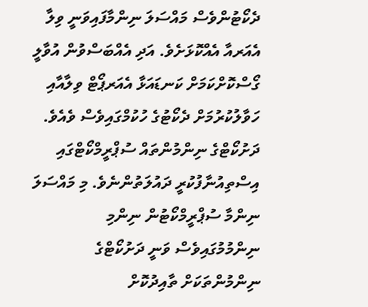ދެކޯޓުންވެސް މައްސަލަ ނިންމާފައިވަނީ ވިލާ އެއަރއާ އެއްކޮޅަށެވެ. އަދި އެއްބަސްވުން އުވާލީ ގޯސްކޮށްކަމަށް ކަނޑައަޅާ އެއަރޕޯޓް ވިލާއާއި ހަވާލުކުރުމަށް ދެކޯޓުގެ ހުކުމްގައިވެސް ވެއެވެ.
ދަށުކޯޓްގެ ނިންމުންތައް ސުޕްރީމްކޯޓްގައި އިސްތިއުނާފުކުރީ ދައުލަތުންނެވެ. މި މައްސަލަ ނިންމާ ސުޕްރީމްކޯޓުން ނިންމި ނިންމުމުގައިވެސް ވަނީ ދަށުކޯޓްގެ ނިންމުންތަކަށް ތާއިދުކޮށް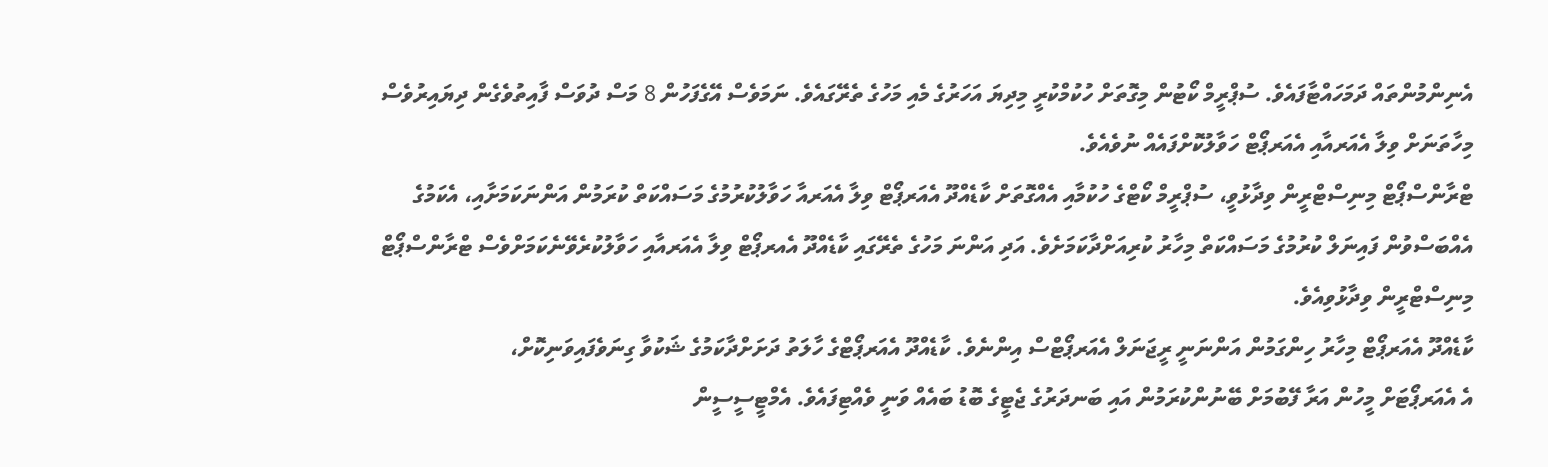އެނިންމުންތައް ދަމަހައްޓާފައެވެ. ސުޕްރީމް ކޯޓުން މިގޮތަށް ހުކުމްކުރީ މިދިޔަ އަހަރުގެ މެއި މަހުގެ ތެރޭގައެވެ. ނަމަވެސް އޭގެފަހުން 8 މަސް ދުވަސް ފާއިތުވެގެން ދިޔައިރުވެސް މިހާތަނަށް ވިލާ އެއަރއާއި އެއަރޕޯޓް ހަވާލުކޮށްފައެއް ނުވެއެވެ.
ޓްރާންސްޕޯޓް މިނިސްޓްރީން ވިދާޅުވީ، ސުޕްރީމް ކޯޓްގެ ހުކުމާއި އެއްގޮތަށް ކާޑެއްދޫ އެއަރޕޯޓް ވިލާ އެއަރއާ ހަވާލުކުރުމުގެ މަސައްކަތް ކުރަމުން އަންނަކަމަށާއި، އެކަމުގެ އެއްބަސްވުން ފައިނަލް ކުރުމުގެ މަސައްކަތް މިހާރު ކުރިއަށްދާކަމަށެވެ. އަދި އަންނަ މަހުގެ ތެރޭގައި ކާޑެއްދޫ އެއރޕޯޓް ވިލާ އެއަރއާއި ހަވާލުކުރެވޭނެކަމަށްވެސް ޓްރާންސްޕޯޓް މިނިސްޓްރީން ވިދާޅުވިއެވެ.
ކާޑެއްދޫ އެއަރޕޯޓް މިހާރު ހިންގަމުން އަންނަނީ ރީޖަނަލް އެއަރޕޯޓްސް އިންނެވެ. ކާޑެއްދޫ އެއަރޕޯޓްގެ ހާލަތު ދަށަށްދާކަމުގެ ޝަކުވާ ގިނަވެފައިވަނިކޮށް،
އެ އެއަރޕޯޓަށް މީހުން އަރާ ފޭބުމަށް ބޭނުންކުރަމުން އައި ބަނދަރުގެ ޖެޓީގެ ބޮޑު ބައެއް ވަނީ ވެއްޓިފައެވެ. އެމްޓީސީސީން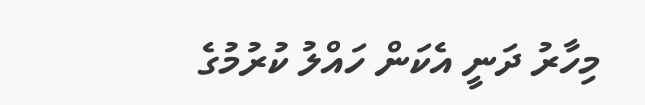މިހާރު ދަނީ އެކަން ހައްލު ކުރުމުގެ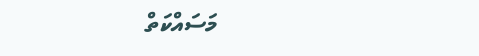މަސައްކަތް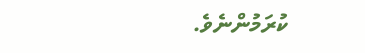ކުރަމުންނެވެ.